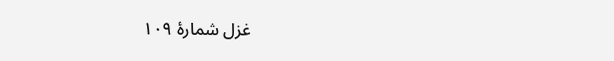غزل شمارهٔ ۱۰۹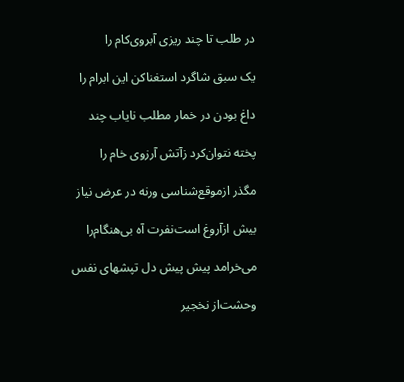در طلب تا چند ریزی آبروی‌کام را

یک سبق شاگرد استغناکن این ابرام را

داغ بودن در خمار مطلب نایاب چند

پخته نتوان‌کرد زآتش آرزوی خام را

مگذر ازموقع‌شناسی ورنه در عرض نیاز

بیش ازآروغ است‌نفرت آه بی‌هنگام‌را

می‌خرامد پیش پیش دل تپشهای نفس

وحشت‌از نخجیر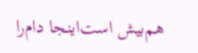هم‌بیش است‌اینجا دام‌را